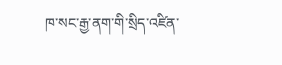ཁ་སང་རྒྱ་ནག་གི་སྲིད་འཛིན་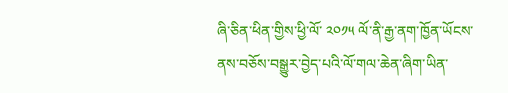ཞི་ཅིན་ཕིན་གྱིས་ཕྱི་ལོ་ ༢༠༡༥ ལོ་ནི་རྒྱ་ནག་ཁྱོན་ཡོངས་ནས་བཅོས་བསྒྱུར་བྱེད་པའི་ལོ་གལ་ཆེན་ཞིག་ཡིན་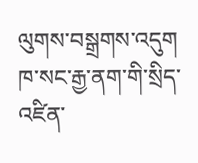ལུགས་བསྒྲགས་འདུག
ཁ་སང་རྒྱ་ནག་གི་སྲིད་འཛིན་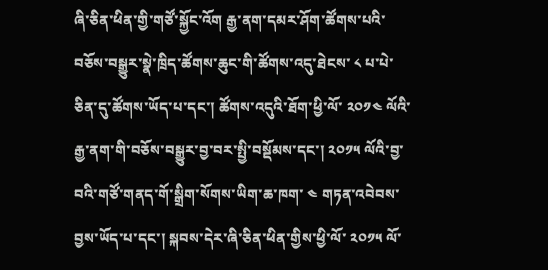ཞི་ཅིན་ཕིན་གྱི་གཙོ་སྐྱོང་འོག རྒྱ་ནག་དམར་ཤོག་ཚོགས་པའི་བཅོས་བསྒྱུར་སྣེ་ཁྲིད་ཚོགས་ཆུང་གི་ཚོགས་འདུ་ཐེངས་ ༨ པ་པེ་ཅིན་དུ་ཚོགས་ཡོད་པ་དང་། ཚོགས་འདུའི་ཐོག་ཕྱི་ལོ་ ༢༠༡༤ ལོའི་རྒྱ་ནག་གི་བཅོས་བསྒྱུར་བྱ་བར་སྤྱི་བསྡོམས་དང་། ༢༠༡༥ ལོའི་བྱ་བའི་གཙོ་གནད་གོ་སྒྲིག་སོགས་ཡིག་ཆ་ཁག་ ༤ གཏན་འབེབས་བྱས་ཡོད་པ་དང་། སྐབས་དེར་ཞི་ཅིན་ཕིན་གྱིས་ཕྱི་ལོ་ ༢༠༡༥ ལོ་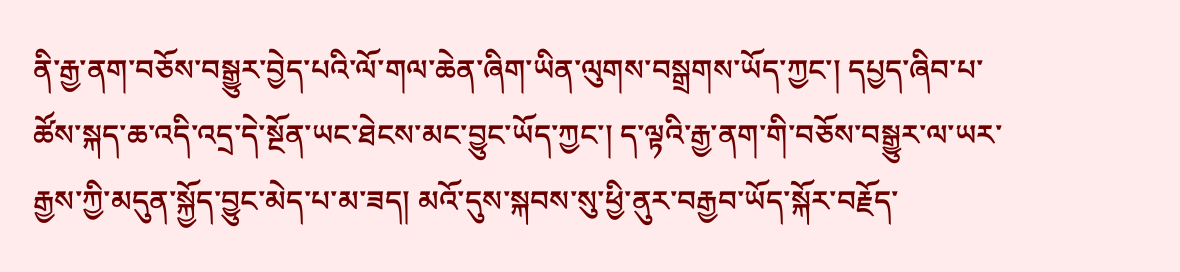ནི་རྒྱ་ནག་བཅོས་བསྒྱུར་བྱེད་པའི་ལོ་གལ་ཆེན་ཞིག་ཡིན་ལུགས་བསྒྲགས་ཡོད་ཀྱང་། དཔྱད་ཞིབ་པ་ཚོས་སྐད་ཆ་འདི་འདྲ་དེ་སྔོན་ཡང་ཐེངས་མང་བྱུང་ཡོད་ཀྱང་། ད་ལྟའི་རྒྱ་ནག་གི་བཅོས་བསྒྱུར་ལ་ཡར་རྒྱས་ཀྱི་མདུན་སྐྱོད་བྱུང་མེད་པ་མ་ཟད། མའོ་དུས་སྐབས་སུ་ཕྱི་ནུར་བརྒྱབ་ཡོད་སྐོར་བརྗོད་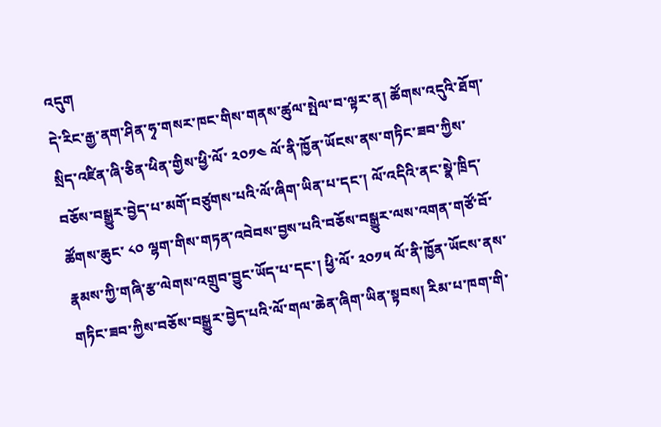འདུག
དེ་རིང་རྒྱ་ནག་ཤིན་ཧྭ་གསར་ཁང་གིས་གནས་ཚུལ་སྤེལ་བ་ལྟར་ན། ཚོགས་འདུའི་ཐོག་སྲིད་འཛིན་ཞི་ཅིན་ཕིན་གྱིས་ཕྱི་ལོ་ ༢༠༡༤ ལོ་ནི་ཁྱོན་ཡོངས་ནས་གཏིང་ཟབ་ཀྱིས་བཅོས་བསྒྱུར་བྱེད་པ་མགོ་བཙུགས་པའི་ལོ་ཞིག་ཡིན་པ་དང་། ལོ་འདིའི་ནང་སྣེ་ཁྲིད་ཚོགས་ཆུང་ ༨༠ ལྷག་གིས་གཏན་འབེབས་བྱས་པའི་བཅོས་བསྒྱུར་ལས་འགན་གཙོ་བོ་རྣམས་ཀྱི་གཞི་རྩ་ལེགས་འགྲུབ་བྱུང་ཡོད་པ་དང་། ཕྱི་ལོ་ ༢༠༡༥ ལོ་ནི་ཁྱོན་ཡོངས་ནས་གཏིང་ཟབ་ཀྱིས་བཅོས་བསྒྱུར་བྱེད་པའི་ལོ་གལ་ཆེན་ཞིག་ཡིན་སྟབས། རིམ་པ་ཁག་གི་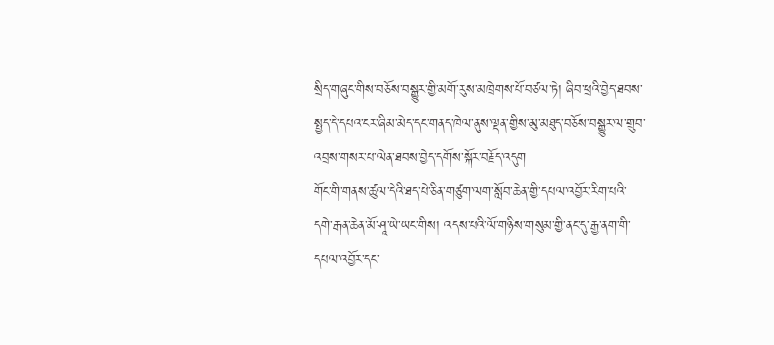སྲིད་གཞུང་གིས་བཅོས་བསྒྱུར་གྱི་མགོ་རུས་མཁྲེགས་པོ་བཙལ་ཏེ། ཞིབ་ཕྲའི་བྱེད་ཐབས་སྤྱད་དེ་དཔའ་ངར་ཞིམ་མེད་དང་གནད་ཁེལ་ནུས་ལྡན་གྱིས་མུ་མཐུད་བཅོས་བསྒྱུར་ལ་གྲུབ་འབྲས་གསར་པ་ལེན་ཐབས་བྱེད་དགོས་སྐོར་བརྗོད་འདུག
གོང་གི་གནས་ཚུལ་དེའི་ཐད་པེ་ཅིན་གཙུག་ལག་སློབ་ཆེན་གྱི་དཔལ་འབྱོར་རིག་པའི་དགེ་རྒན་ཆེན་མོ་ཤཱ་ཡེ་ཡང་གིས། འདས་པའི་ལོ་གཉིས་གསུམ་གྱི་ནང་དུ་རྒྱ་ནག་གི་དཔལ་འབྱོར་དང་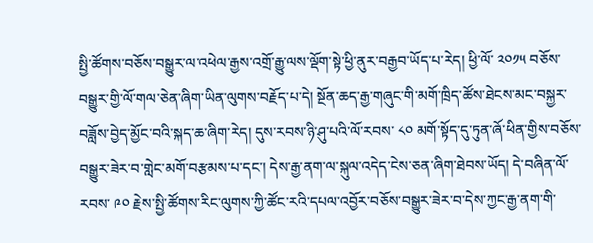སྤྱི་ཚོགས་བཅོས་བསྒྱུར་ལ་འཕེལ་རྒྱས་འགྲོ་རྒྱུ་ལས་ལྡོག་སྟེ་ཕྱི་ནུར་བརྒྱབ་ཡོད་པ་རེད། ཕྱི་ལོ་ ༢༠༡༥ བཅོས་བསྒྱུར་གྱི་ལོ་གལ་ཅེན་ཞིག་ཡིན་ལུགས་བརྗོད་པ་དེ། སྔོན་ཆད་རྒྱ་གཞུང་གི་མགོ་ཁྲིད་ཚོས་ཐེངས་མང་བསྐྱར་བཟློས་བྱེད་མྱོང་བའི་སྐད་ཆ་ཞིག་རེད། དུས་རབས་ཉི་ཤུ་པའི་ལོ་རབས་ ༨༠ མགོ་སྟོད་དུ་ཏུན་ཞོ་ཕིན་གྱིས་བཅོས་བསྒྱུར་ཟེར་བ་གླེང་མགོ་བརྩམས་པ་དང་། དེས་རྒྱ་ནག་ལ་སྐུལ་འདེད་ངེས་ཅན་ཞིག་ཐེབས་ཡོད། དེ་བཞིན་ལོ་རབས་ ༩༠ རྗེས་སྤྱི་ཚོགས་རིང་ལུགས་ཀྱི་ཚོང་རའི་དཔལ་འབྱོར་བཅོས་བསྒྱུར་ཟེར་བ་དེས་ཀྱང་རྒྱ་ནག་གི་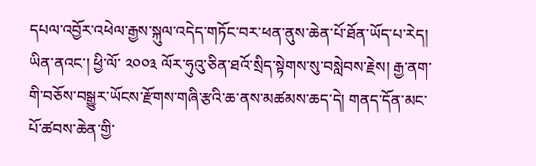དཔལ་འབྱོར་འཕེལ་རྒྱས་སྐུལ་འདེད་གཏོང་བར་ཕན་ནུས་ཆེན་པོ་ཐོན་ཡོད་པ་རེད། ཡིན་ནའང་། ཕྱི་ལོ་ ༢༠༠༣ ལོར་ཧུའུ་ཅིན་ཐའོ་སྲིད་སྟེགས་སུ་བསླེབས་རྗེས། རྒྱ་ནག་གི་བཅོས་བསྒྱུར་ཡོངས་རྫོགས་གཞི་རྩའི་ཆ་ནས་མཚམས་ཆད་དེ། གནད་དོན་མང་པོ་ཚབས་ཆེན་གྱི་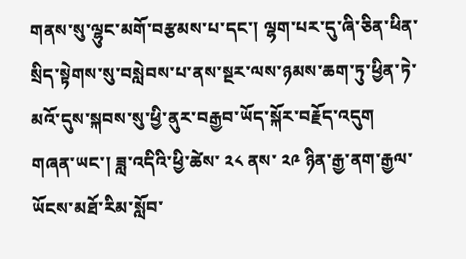གནས་སུ་ལྷུང་མགོ་བརྩམས་པ་དང་། ལྷག་པར་དུ་ཞི་ཅིན་ཕིན་སྲིད་སྟེགས་སུ་བསླེབས་པ་ནས་སྔར་ལས་ཉམས་ཆག་ཏུ་ཕྱིན་ཏེ་མའོ་དུས་སྐབས་སུ་ཕྱི་ནུར་བརྒྱབ་ཡོད་སྐོར་བརྗོད་འདུག
གཞན་ཡང་། ཟླ་འདིའི་ཕྱི་ཚེས་ ༢༨ ནས་ ༢༩ ཉིན་རྒྱ་ནག་རྒྱལ་ཡོངས་མཐོ་རིམ་སློབ་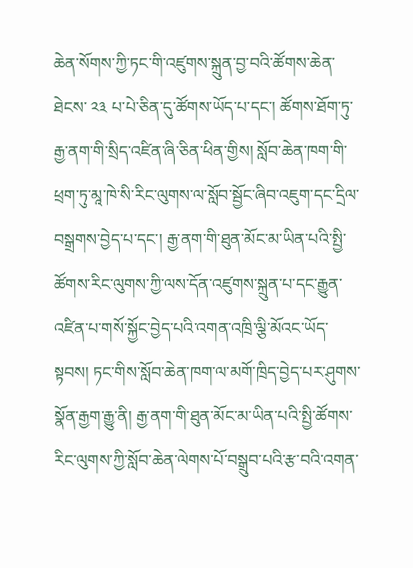ཆེན་སོགས་ཀྱི་ཏང་གི་འཛུགས་སྐྲུན་བྱ་བའི་ཚོགས་ཆེན་ཐེངས་ ༢༣ པ་པེ་ཅིན་དུ་ཚོགས་ཡོད་པ་དང་། ཚོགས་ཐོག་ཏུ་རྒྱ་ནག་གི་སྲིད་འཛིན་ཞི་ཅིན་ཕིན་གྱིས། སློབ་ཆེན་ཁག་གི་ཕྲག་ཏུ་མཱ་ཁེ་སི་རིང་ལུགས་ལ་སློབ་སྦྱོང་ཞིབ་འཇུག་དང་དྲིལ་བསྒྲགས་བྱེད་པ་དང་། རྒྱ་ནག་གི་ཐུན་མོང་མ་ཡིན་པའི་སྤྱི་ཚོགས་རིང་ལུགས་ཀྱི་ལས་དོན་འཛུགས་སྐྲུན་པ་དང་རྒྱུན་འཛིན་པ་གསོ་སྐྱོང་བྱེད་པའི་འགན་འཁྲི་ལྕི་མོའང་ཡོད་སྟབས། ཏང་གིས་སློབ་ཆེན་ཁག་ལ་མགོ་ཁྲིད་བྱེད་པར་ཤུགས་སྣོན་རྒྱག་རྒྱུ་ནི། རྒྱ་ནག་གི་ཐུན་མོང་མ་ཡིན་པའི་སྤྱི་ཚོགས་རིང་ལུགས་ཀྱི་སློབ་ཆེན་ལེགས་པོ་བསྒྲུབ་པའི་རྩ་བའི་འགན་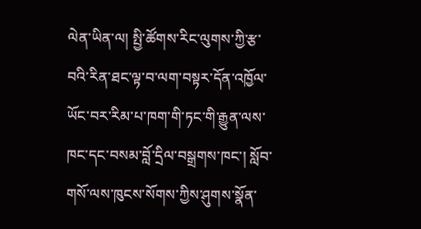ལེན་ཡིན་ལ། སྤྱི་ཚོགས་རིང་ལུགས་ཀྱི་རྩ་བའི་རིན་ཐང་ལྟ་བ་ལག་བསྟར་དོན་འཁྱོལ་ཡོང་བར་རིམ་པ་ཁག་གི་ཏང་གི་རྒྱུན་ལས་ཁང་དང་བསམ་བློ་དྲིལ་བསྒྲགས་ཁང་། སློབ་གསོ་ལས་ཁུངས་སོགས་ཀྱིས་ཤུགས་སྣོན་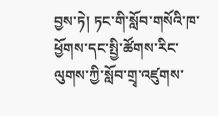བྱས་ཏེ། ཏང་གི་སློབ་གསོའི་ཁ་ཕྱོགས་དང་སྤྱི་ཚོགས་རིང་ལུགས་ཀྱི་སློབ་གྲྭ་འཛུགས་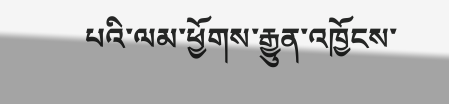པའི་ལམ་ཕྱོགས་རྒྱུན་འཁྱོངས་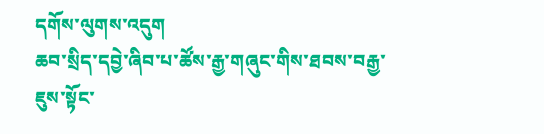དགོས་ལུགས་འདུག
ཆབ་སྲིད་དབྱེ་ཞིབ་པ་ཚོས་རྒྱ་གཞུང་གིས་ཐབས་བརྒྱ་ཇུས་སྟོང་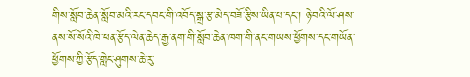གིས་སློབ་ཆེན་སློབ་མའི་རང་དབང་གི་འབོད་སྒྲ་རྩ་མེད་བཟོ་རྩིས་ཡིན་པ་དང་། ཉེ་བའི་ལོ་ཤས་ནས་སོ་སོའི་ཁེ་ཕན་རྩོད་ལེན་ཆེད་རྒྱ་ནག་གི་སློབ་ཆེན་ཁག་གི་ནང་གཡས་ཕྱོགས་དང་གཡོན་ཕྱོགས་ཀྱི་རྩོད་གླེང་ཤུགས་ཆེ་རུ་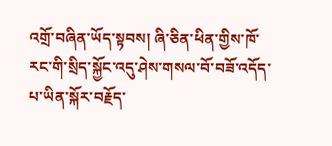འགྲོ་བཞིན་ཡོད་སྟབས། ཞི་ཅིན་ཕིན་གྱིས་ཁོ་རང་གི་སྲིད་སྐྱོང་འདུ་ཤེས་གསལ་བོ་བཟོ་འདོད་པ་ཡིན་སྐོར་བརྗོད་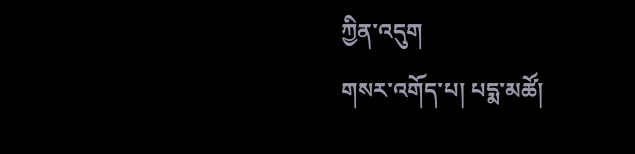ཀྱིན་འདུག
གསར་འགོད་པ། པདྨ་མཚོ།